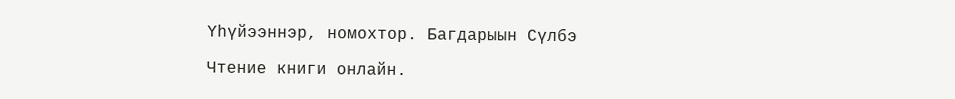Үһүйээннэр, номохтор. Багдарыын Сүлбэ

Чтение книги онлайн.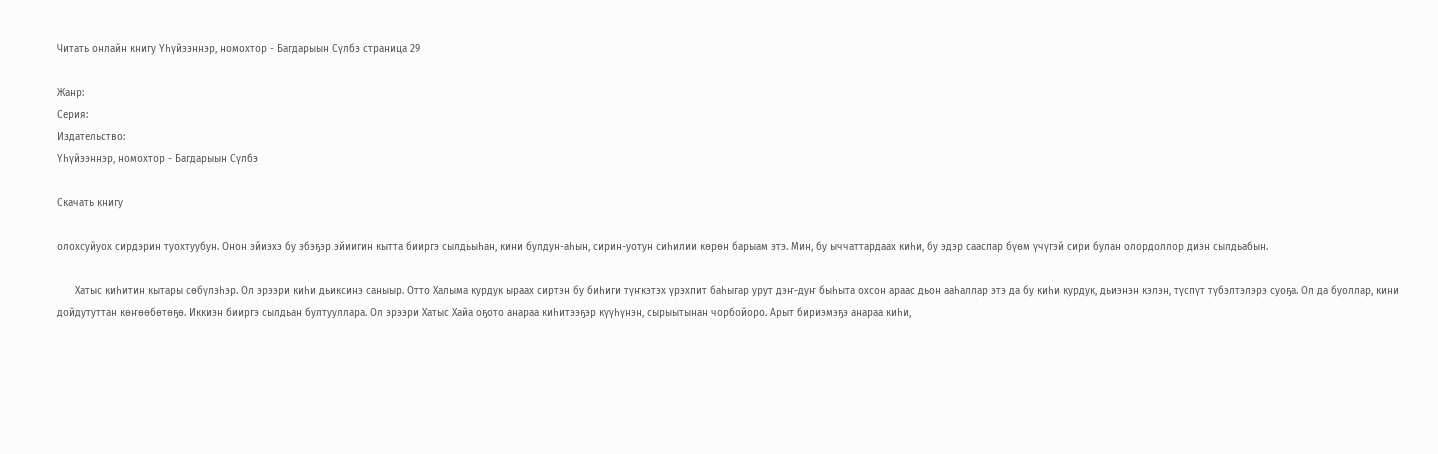Читать онлайн книгу Үһүйээннэр, номохтор - Багдарыын Сүлбэ страница 29

Жанр:
Серия:
Издательство:
Үһүйээннэр, номохтор - Багдарыын Сүлбэ

Скачать книгу

олохсуйуох сирдэрин туохтуубун. Онон эйиэхэ бу эбэҕэр эйиигин кытта бииргэ сылдьыһан, кини булдун-аһын, сирин-уотун сиһилии көрөн барыам этэ. Мин, бу ыччаттардаах киһи, бу эдэр сааспар бүөм үчүгэй сири булан олордоллор диэн сылдьабын.

      Хатыс киһитин кытары сөбүлэһэр. Ол эрээри киһи дьиксинэ саныыр. Отто Халыма курдук ыраах сиртэн бу биһиги түҥкэтэх үрэхпит баһыгар урут дэҥ-дуҥ быһыта охсон араас дьон ааһаллар этэ да бу киһи курдук, дьиэнэн кэлэн, түспүт түбэлтэлэрэ суоҕа. Ол да буоллар, кини дойдутуттан көҥөөбөтөҕө. Иккиэн бииргэ сылдьан бултууллара. Ол эрээри Хатыс Хайа оҕото анараа киһитээҕэр күүһүнэн, сырыытынан чорбойоро. Арыт бириэмэҕэ анараа киһи,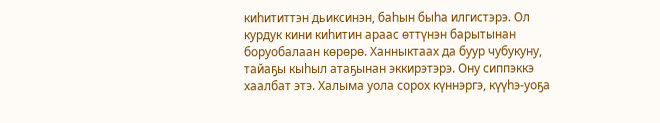киһититтэн дьиксинэн, баһын быһа илгистэрэ. Ол курдук кини киһитин араас өттүнэн барытынан боруобалаан көрөрө. Ханныктаах да буур чубукуну, тайаҕы кыһыл атаҕынан эккирэтэрэ. Ону сиппэккэ хаалбат этэ. Халыма уола сорох күннэргэ, күүһэ-уоҕа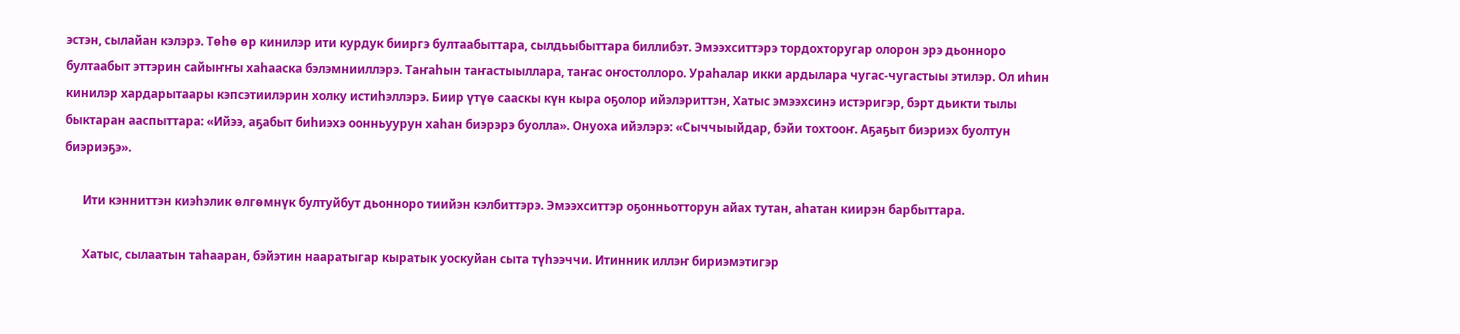эстэн, сылайан кэлэрэ. Төһө өр кинилэр ити курдук бииргэ бултаабыттара, сылдьыбыттара биллибэт. Эмээхситтэрэ тордохторугар олорон эрэ дьонноро бултаабыт эттэрин сайыҥҥы хаһааска бэлэмнииллэрэ. Таҥаһын таҥастыыллара, таҥас оҥостоллоро. Ураһалар икки ардылара чугас-чугастыы этилэр. Ол иһин кинилэр хардарытаары кэпсэтиилэрин холку истиһэллэрэ. Биир үтүө сааскы күн кыра оҕолор ийэлэриттэн, Хатыс эмээхсинэ истэригэр, бэрт дьикти тылы быктаран ааспыттара: «Ийээ, аҕабыт биһиэхэ оонньуурун хаһан биэрэрэ буолла». Онуоха ийэлэрэ: «Сыччыыйдар, бэйи тохтооҥ. Аҕаҕыт биэриэх буолтун биэриэҕэ».

      Ити кэнниттэн киэһэлик өлгөмнүк бултуйбут дьонноро тиийэн кэлбиттэрэ. Эмээхситтэр оҕонньотторун айах тутан, аһатан киирэн барбыттара.

      Хатыс, сылаатын таһааран, бэйэтин нааратыгар кыратык уоскуйан сыта түһээччи. Итинник иллэҥ бириэмэтигэр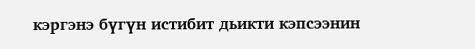кэргэнэ бүгүн истибит дьикти кэпсээнин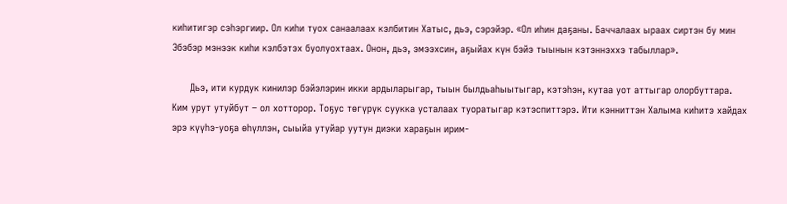киһитигэр сэһэргиир. Ол киһи туох санаалаах кэлбитин Хатыс, дьэ, сэрэйэр. «Ол иһин даҕаны. Баччалаах ыраах сиртэн бу мин Эбэбэр мэнээк киһи кэлбэтэх буолуохтаах. Онон, дьэ, эмээхсин, аҕыйах күн бэйэ тыынын кэтэннэххэ табыллар».

      Дьэ, ити курдук кинилэр бэйэлэрин икки ардыларыгар, тыын былдьаһыытыгар, кэтэһэн, кутаа уот аттыгар олорбуттара. Ким урут утуйбут – ол хотторор. Тоҕус төгүрүк суукка усталаах туоратыгар кэтэспиттэрэ. Ити кэнниттэн Халыма киһитэ хайдах эрэ күүһэ-уоҕа өһүллэн, сыыйа утуйар уутун диэки хараҕын ирим-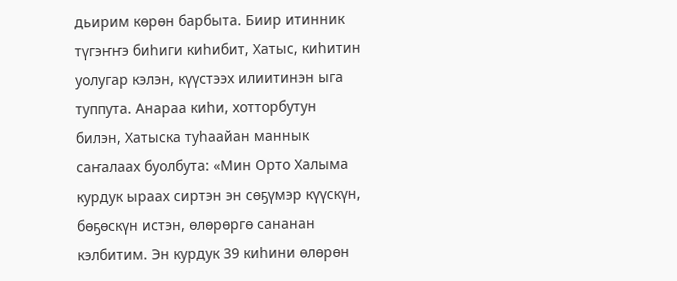дьирим көрөн барбыта. Биир итинник түгэҥҥэ биһиги киһибит, Хатыс, киһитин уолугар кэлэн, күүстээх илиитинэн ыга туппута. Анараа киһи, хотторбутун билэн, Хатыска туһаайан маннык саҥалаах буолбута: «Мин Орто Халыма курдук ыраах сиртэн эн сөҕүмэр күүскүн, бөҕөскүн истэн, өлөрөргө сананан кэлбитим. Эн курдук 39 киһини өлөрөн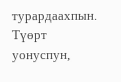турардаахпын. Түөрт уонуспун,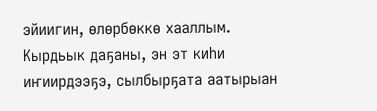эйиигин, өлөрбөккө хааллым. Кырдьык даҕаны, эн эт киһи иҥиирдээҕэ, сылбырҕата аатырыан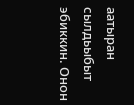аатыран сылдьыбыт эбиккин. Онон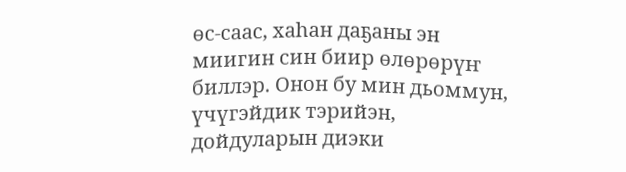өс-саас, хаһан даҕаны эн миигин син биир өлөрөрүҥ биллэр. Онон бу мин дьоммун, үчүгэйдик тэрийэн, дойдуларын диэки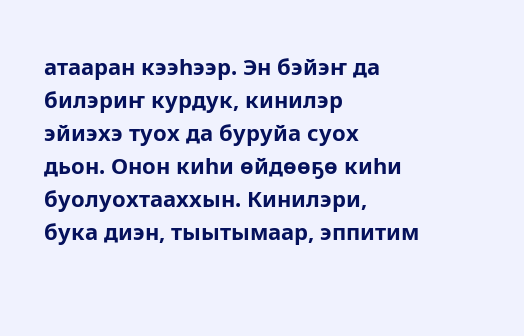атааран кээһээр. Эн бэйэҥ да билэриҥ курдук, кинилэр эйиэхэ туох да буруйа суох дьон. Онон киһи өйдөөҕө киһи буолуохтааххын. Кинилэри, бука диэн, тыытымаар, эппитим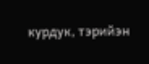курдук, тэрийэн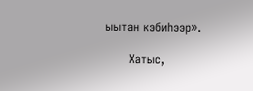ыытан кэбиһээр».

      Хатыс,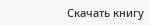Скачать книгу